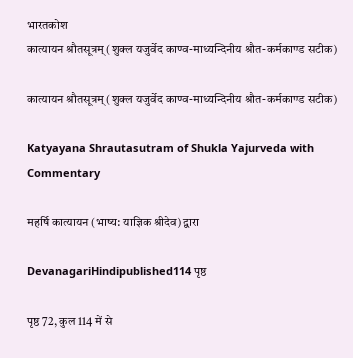भारतकोश
कात्यायन श्रौतसूत्रम् (शुक्ल यजुर्वेद काण्व-माध्यन्दिनीय श्रौत-कर्मकाण्ड सटीक)

कात्यायन श्रौतसूत्रम् (शुक्ल यजुर्वेद काण्व-माध्यन्दिनीय श्रौत-कर्मकाण्ड सटीक)

Katyayana Shrautasutram of Shukla Yajurveda with Commentary

महर्षि कात्यायन (भाष्य: याज्ञिक श्रीदेव) द्वारा

DevanagariHindipublished114 पृष्ठ

पृष्ठ 72, कुल 114 में से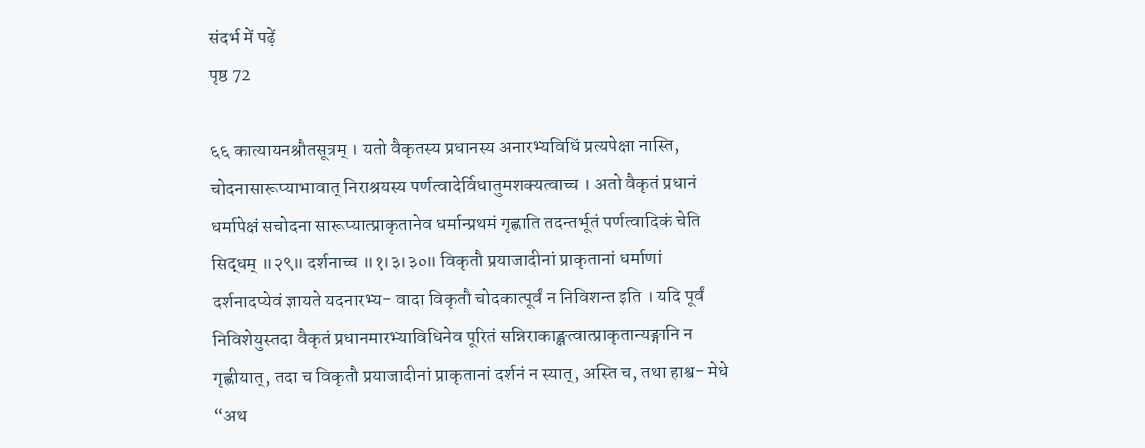संदर्भ में पढ़ें
पृष्ठ 72

६६ कात्यायनश्रौतसूत्रम् । यतो वैकृतस्य प्रधानस्य अनारभ्यविधिं प्रत्यपेक्षा नास्ति, चोदनासारूप्याभावात् निराश्रयस्य पर्णत्वादेर्विधातुमशक्यत्वाच्च । अतो वैकृतं प्रधानं धर्मापेक्षं सचोदना सारूप्यात्प्राकृतानेव धर्मान्प्रथमं गृह्णाति तदन्तर्भूतं पर्णत्वादिकं चेति सिद्धम् ॥२९॥ दर्शनाच्च ॥१।३।३०॥ विकृतौ प्रयाजादीनां प्राकृतानां धर्माणां दर्शनादप्येवं ज्ञायते यदनारभ्य- वादा विकृतौ चोदकात्पूर्वं न निविशन्त इति । यदि पूर्वं निविशेयुस्तदा वैकृतं प्रधानमारभ्याविधिनेव पूरितं सन्निराकाङ्क्षत्वात्प्राकृतान्यङ्गानि न गृह्णीयात्, तदा च विकृतौ प्रयाजादीनां प्राकृतानां दर्शनं न स्यात्, अस्ति च, तथा हाश्व- मेधे “अथ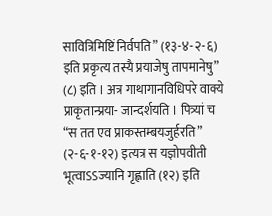सावित्रिमिष्टिं निर्वपति” (१३-४-२-६) इति प्रकृत्य तस्यै प्रयाजेषु तापमानेषु” (८) इति । अत्र गाथागानविधिपरे वाक्ये प्राकृतान्प्रया- जान्दर्शयति । पित्र्यां च “स तत एव प्राकस्तम्बयजुर्हरति” (२-६-१-१२) इत्यत्र स यज्ञोपवीती भूत्वाऽऽज्यानि गृह्णाति (१२) इति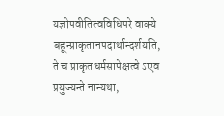यज्ञोपवीतित्वविधिपरे वाक्ये बहून्प्राकृतानपदार्थान्दर्शयति, ते च प्राकृतधर्मसापेक्षत्वे ऽएव प्रयुज्यन्ते नान्यथा,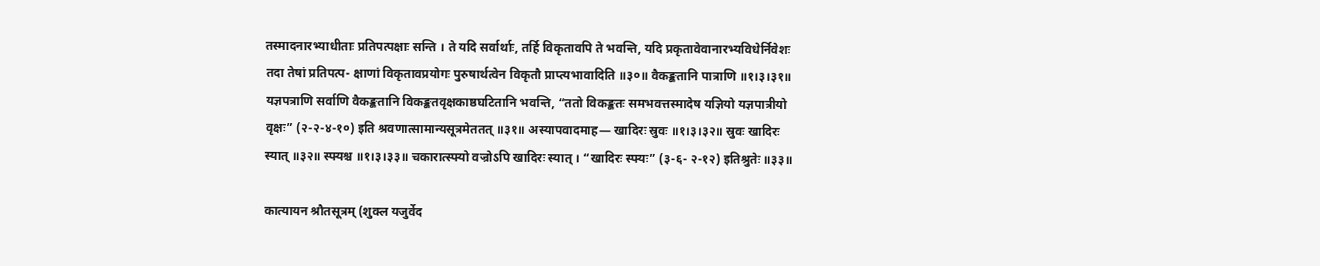तस्मादनारभ्याधीताः प्रतिपत्पक्षाः सन्ति । ते यदि सर्वार्थाः, तर्हि विकृतावपि ते भवन्ति, यदि प्रकृतावेवानारभ्यविधेर्निवेशः तदा तेषां प्रतिपत्प- क्षाणां विकृतावप्रयोगः पुरुषार्थत्वेन विकृतौ प्राप्त्यभावादिति ॥३०॥ वैकङ्कतानि पात्राणि ॥१।३।३१॥ यज्ञपत्राणि सर्वाणि वैकङ्कतानि विकङ्कतवृक्षकाष्ठघटितानि भवन्ति, “ततो विकङ्कतः समभवत्तस्मादेष यज्ञियो यज्ञपात्रीयो वृक्षः” (२-२-४-१०) इति श्रवणात्सामान्यसूत्रमेततत् ॥३१॥ अस्यापवादमाह— खादिरः स्रुवः ॥१।३।३२॥ स्रुवः खादिरः स्यात् ॥३२॥ स्फ्यश्च ॥१।३।३३॥ चकारात्स्फ्यो वज्रोऽपि खादिरः स्यात् । “खादिरः स्फ्यः” (३-६- २-१२) इतिश्रुतेः ॥३३॥

कात्यायन श्रौतसूत्रम् (शुक्ल यजुर्वेद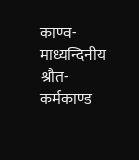काण्व-माध्यन्दिनीय श्रौत-कर्मकाण्ड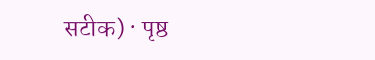सटीक) · पृष्ठ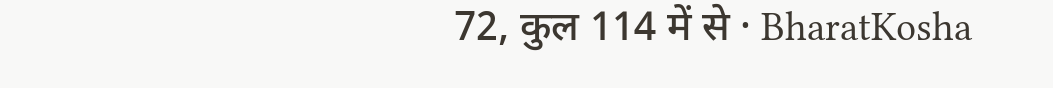72, कुल 114 में से · BharatKosha